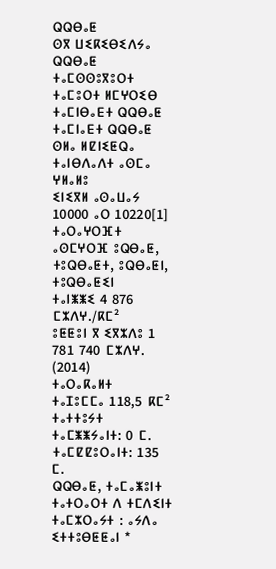ⵕⵕⴱⴰⵟ
ⵙⴳ ⵡⵉⴽⵉⴱⵉⴷⵢⴰ
ⵕⵕⴱⴰⵟ
ⵜⴰⵎⵙⵙⵓⴳⵓⵔⵜ
ⵜⴰⵎⵓⵔⵜ ⵍⵎⵖⵔⵉⴱ
ⵜⴰⵎⵏⴱⴰⴹⵜ ⵕⵕⴱⴰⵟ
ⵜⴰⵎⵏⴰⴹⵜ ⵕⵕⴱⴰⵟ ⵙⵍⴰ ⵍⵇⵏⵉⵟⵕⴰ
ⵜⴰⵏⴱⴷⴰⴷⵜ ⴰⵙⵎⴰ ⵖⵍⴰⵍⵓ
ⵉⵏⵉⴳⵍ ⴰⵙⴰⵡⴰⵢ 10000 ⴰⵔ 10220[1]
ⵜⴰⵔⴰⵖⵔⴼⵜ
ⴰⵙⵎⵖⵔⴼ ⵓⵕⴱⴰⵟ, ⵜⵓⵕⴱⴰⵟⵜ, ⵓⵕⴱⴰⵟⵏ, ⵜⵓⵕⴱⴰⵟⵉⵏ
ⵜⴰⵏⵥⵥⵉ 4 876 ⵎⵣⴷⵖ./ⴽⵎ²
ⵓⵟⵟⵓⵏ ⴳ ⵉⴳⵣⴷⵓ 1 781 740 ⵎⵣⴷⵖ. (2014)
ⵜⴰⵔⴰⴽⴰⵍⵜ
ⵜⴰⵊⵓⵎⵎⴰ 118,5 ⴽⵎ²
ⵜⴰⵜⵜⵓⵢⵜ ⵜⴰⵎⵥⵥⵢⴰⵏⵜ: 0 ⵎ.
ⵜⴰⵎⵇⵇⵓⵔⴰⵏⵜ: 135 ⵎ.
ⵕⵕⴱⴰⵟ, ⵜⴰⵎⴰⵥⵓⵏⵜ ⵜⴰⵜⵔⴰⵔⵜ ⴷ ⵜⵎⴷⵉⵏⵜ ⵜⴰⵎⵣⵔⴰⵢⵜ : ⴰⵢⴷⴰ ⵉⵜⵜⵓⴱⵟⵟⴰⵏ *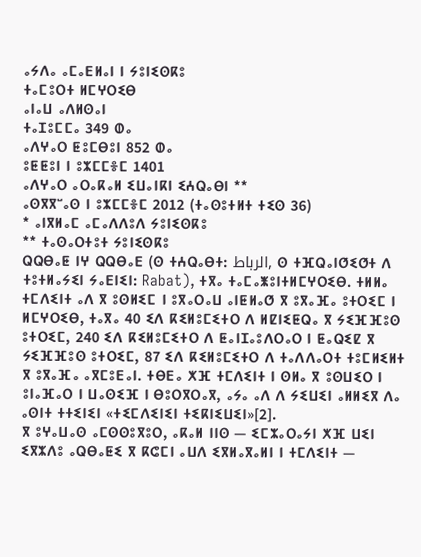ⴰⵢⴷⴰ ⴰⵎⴰⴹⵍⴰⵏ ⵏ ⵢⵓⵏⵉⵙⴽⵓ
ⵜⴰⵎⵓⵔⵜ ⵍⵎⵖⵔⵉⴱ
ⴰⵏⴰⵡ ⴰⴷⵍⵙⴰⵏ
ⵜⴰⵊⵓⵎⵎⴰ 349 ⵀⴰ
ⴰⴷⵖⴰⵔ ⵟⵓⵎⴱⵓⵏ 852 ⵀⴰ
ⵓⵟⵟⵓⵏ ⵏ ⵓⵣⵎⵎⴻⵎ 1401
ⴰⴷⵖⴰⵔ ⴰⵔⴰⴽⴰⵍ ⵉⵡⴰⵏⴽⵏ ⵉⵄⵕⴰⴱⵏ **
ⴰⵙⴳⴳⵯⴰⵙ ⵏ ⵓⵣⵎⵎⴻⵎ 2012 (ⵜⴰⵙⵓⵜⵍⵜ ⵜⵉⵙ 36)
* ⴰⵏⴳⵍⴰⵎ ⴰⵎⴰⴷⴷⵓⴷ ⵢⵓⵏⵉⵙⴽⵓ
** ⵜⴰⵙⴰⵔⵜⵓⵜ ⵢⵓⵏⵉⵙⴽⵓ
ⵕⵕⴱⴰⵟ ⵏⵖ ⵕⵕⴱⴰⴹ (ⵙ ⵜⵄⵕⴰⴱⵜ: الرباط, ⵙ ⵜⴼⵕⴰⵏⵚⵉⵚⵜ ⴷ ⵜⵓⵜⵍⴰⵢⵉⵏ ⵢⴰⴹⵏⵉⵏ: Rabat), ⵜⴳⴰ ⵜⴰⵎⴰⵥⵓⵏⵜⵍⵎⵖⵔⵉⴱ. ⵜⵍⵍⴰ ⵜⵎⴷⵉⵏⵜ ⴰⴷ ⴳ ⵓⵙⵍⵉⵎ ⵏ ⵓⴳⴰⵔⴰⵡ ⴰⵏⵟⵍⴰⵚ ⴳ ⵓⴳⴰⴼⴰ ⵓⵜⵔⵉⵎ ⵏ ⵍⵎⵖⵔⵉⴱ, ⵜⴰⴳⴰ 40 ⵉⴷ ⴽⵉⵍⵓⵎⵉⵜⵔ ⴷ ⵍⵇⵏⵉⵟⵕⴰ ⴳ ⵢⵉⴼⴼⵓⵙ ⵓⵜⵔⵉⵎ, 240 ⵉⴷ ⴽⵉⵍⵓⵎⵉⵜⵔ ⴷ ⵟⴰⵏⵊⴰⵓⴷⵔⴰⵔ ⵏ ⵟⴰⵕⵉⵇ ⴳ ⵢⵉⴼⴼⵓⵙ ⵓⵜⵔⵉⵎ, 87 ⵉⴷ ⴽⵉⵍⵓⵎⵉⵜⵔ ⴷ ⵜⴰⴷⴷⴰⵔⵜ ⵜⵓⵎⵍⵉⵍⵜ ⴳ ⵓⴳⴰⴼⴰ ⴰⴳⵎⵓⴹⴰⵏ. ⵜⴱⴹⴰ ⵅⴼ ⵜⵎⴷⵉⵏⵜ ⵏ ⵙⵍⴰ ⴳ ⵓⵙⵡⵉⵔ ⵏ ⵓⵏⴰⴼⴰⵔ ⵏ ⵡⴰⵙⵉⴼ ⵏ ⴱⵓⵔⴳⵔⴰⴳ, ⴰⵢⴰ ⴰⴷ ⴷ ⵢⵉⵡⵉⵏ ⴰⵍⵍⵉⴳ ⴷⴰ ⴰⵙⵏⵜ ⵜⵜⵉⵏⵉⵏ «ⵜⵉⵎⴷⵉⵏⵉⵏ ⵜⵉⴽⵏⵉⵡⵉⵏ»[2].
ⴳ ⵓⵖⴰⵡⴰⵙ ⴰⵎⵙⵙⵓⴳⵓⵔ, ⴰⴽⴰⵍ ⵏⵏⵙ — ⵉⵎⵣⴰⵔⴰⵢⵏ ⵅⴼ ⵡⵉⵏ ⵉⴳⵣⴷⵓ ⴰⵕⴱⴰⵟⵉ ⴳ ⴽⵛⵎⵏ ⴰⵡⴷ ⵉⴳⵍⴰⴳⴰⵍⵏ ⵏ ⵜⵎⴷⵉⵏⵜ —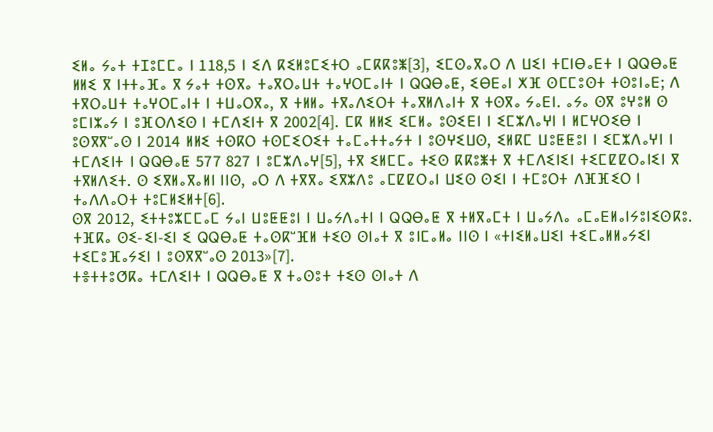ⵉⵍⴰ ⵢⴰⵜ ⵜⵊⵓⵎⵎⴰ ⵏ 118,5 ⵏ ⵉⴷ ⴽⵉⵍⵓⵎⵉⵜⵔ ⴰⵎⴽⴽⵓⵥ[3], ⵉⵎⵙⴰⴳⴰⵔ ⴷ ⵡⵉⵏ ⵜⵎⵏⴱⴰⴹⵜ ⵏ ⵕⵕⴱⴰⵟ ⵍⵍⵉ ⴳ ⵏⵜⵜⴰⴼⴰ ⴳ ⵢⴰⵜ ⵜⵙⴳⴰ ⵜⴰⴳⵔⴰⵡⵜ ⵜⴰⵖⵔⵎⴰⵏⵜ ⵏ ⵕⵕⴱⴰⵟ, ⵉⴱⴹⴰⵏ ⵅⴼ ⵙⵎⵎⵓⵙⵜ ⵜⵙⵓⵏⴰⴹ; ⴷ ⵜⴳⵔⴰⵡⵜ ⵜⴰⵖⵔⵎⴰⵏⵜ ⵏ ⵜⵡⴰⵔⴳⴰ, ⴳ ⵜⵍⵍⴰ ⵜⴳⴰⴷⵉⵔⵜ ⵜⴰⴳⵍⴷⴰⵏⵜ ⴳ ⵜⵙⴳⴰ ⵢⴰⴹⵏ. ⴰⵢⴰ ⵙⴳ ⵓⵖⵓⵍ ⵙ ⵓⵎⵏⵣⴰⵢ ⵏ ⵓⴼⵔⴷⵉⵙ ⵏ ⵜⵎⴷⵉⵏⵜ ⴳ 2002[4]. ⵎⴽ ⵍⵍⵉ ⵉⵎⵍⴰ ⵓⵙⵉⴹⵏ ⵏ ⵉⵎⵣⴷⴰⵖⵏ ⵏ ⵍⵎⵖⵔⵉⴱ ⵏ ⵓⵙⴳⴳⵯⴰⵙ ⵏ 2014 ⵍⵍⵉ ⵜⵙⴽⵔ ⵜⵙⵎⵉⵔⵉⵜ ⵜⴰⵎⴰⵜⵜⴰⵢⵜ ⵏ ⵓⵙⵖⵉⵡⵙ, ⵉⵍⴽⵎ ⵡⵓⵟⵟⵓⵏ ⵏ ⵉⵎⵣⴷⴰⵖⵏ ⵏ ⵜⵎⴷⵉⵏⵜ ⵏ ⵕⵕⴱⴰⵟ 577 827 ⵏ ⵓⵎⵣⴷⴰⵖ[5], ⵜⴳ ⵉⵍⵎⵎⴰ ⵜⵉⵙ ⴽⴽⵓⵥⵜ ⴳ ⵜⵎⴷⵉⵏⵉⵏ ⵜⵉⵎⵇⵇⵔⴰⵏⵉⵏ ⴳ ⵜⴳⵍⴷⵉⵜ. ⵙ ⵉⴳⵍⴰⴳⴰⵍⵏ ⵏⵏⵙ, ⴰⵔ ⴷ ⵜⴳⴳⴰ ⵉⴳⵣⴷⵓ ⴰⵎⵇⵇⵔⴰⵏ ⵡⵉⵙ ⵙⵉⵏ ⵏ ⵜⵎⵓⵔⵜ ⴷⴼⴼⵉⵔ ⵏ ⵜⴰⴷⴷⴰⵔⵜ ⵜⵓⵎⵍⵉⵍⵜ[6].
ⵙⴳ 2012, ⵉⵜⵜⵓⵣⵎⵎⴰⵎ ⵢⴰⵏ ⵡⵓⵟⵟⵓⵏ ⵏ ⵡⴰⵢⴷⴰⵜⵏ ⵏ ⵕⵕⴱⴰⵟ ⴳ ⵜⵍⴳⴰⵎⵜ ⵏ ⵡⴰⵢⴷⴰ ⴰⵎⴰⴹⵍⴰⵏⵢⵓⵏⵉⵙⴽⵓ. ⵜⴼⴽⴰ ⵙⵉ-ⵉⵏ-ⵉⵏ ⵉ ⵕⵕⴱⴰⵟ ⵜⴰⵙⴽⵯⴼⵍ ⵜⵉⵙ ⵙⵏⴰⵜ ⴳ ⵓⵏⵎⴰⵍⴰ ⵏⵏⵙ ⵏ «ⵜⵏⵉⵍⴰⵡⵉⵏ ⵜⵉⵎⴰⵍⵍⴰⵢⵉⵏ ⵜⵉⵎⵓⴼⴰⵢⵉⵏ ⵏ ⵓⵙⴳⴳⵯⴰⵙ 2013»[7].
ⵜⴻⵜⵜⵓⵚⴽⴰ ⵜⵎⴷⵉⵏⵜ ⵏ ⵕⵕⴱⴰⵟ ⴳ ⵜⴰⵙⵓⵜ ⵜⵉⵙ ⵙⵏⴰⵜ ⴷ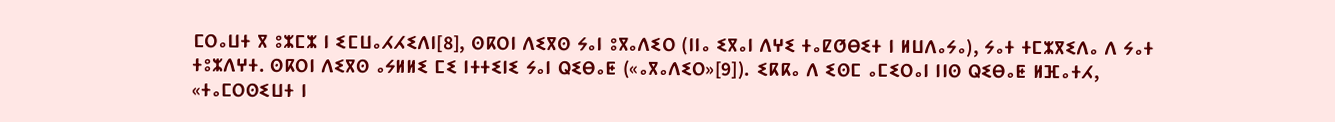ⵎⵔⴰⵡⵜ ⴳ ⵓⵣⵎⵣ ⵏ ⵉⵎⵡⴰⵃⵃⵉⴷⵏ[8], ⵙⴽⵔⵏ ⴷⵉⴳⵙ ⵢⴰⵏ ⵓⴳⴰⴷⵉⵔ (ⵏⵏⴰ ⵉⴳⴰⵏ ⴷⵖⵉ ⵜⴰⵇⵚⴱⵉⵜ ⵏ ⵍⵡⴷⴰⵢⴰ), ⵢⴰⵜ ⵜⵎⵣⴳⵉⴷⴰ ⴷ ⵢⴰⵜ ⵜⵓⵣⴷⵖⵜ. ⵙⴽⵔⵏ ⴷⵉⴳⵙ ⴰⵢⵍⵍⵉ ⵎⵉ ⵏⵜⵜⵉⵏⵉ ⵢⴰⵏ ⵕⵉⴱⴰⵟ («ⴰⴳⴰⴷⵉⵔ»[9]). ⵉⴽⴽⴰ ⴷ ⵉⵙⵎ ⴰⵎⵉⵔⴰⵏ ⵏⵏⵙ ⵕⵉⴱⴰⵟ ⵍⴼⴰⵜⵃ, «ⵜⴰⵎⵔⵙⵉⵡⵜ ⵏ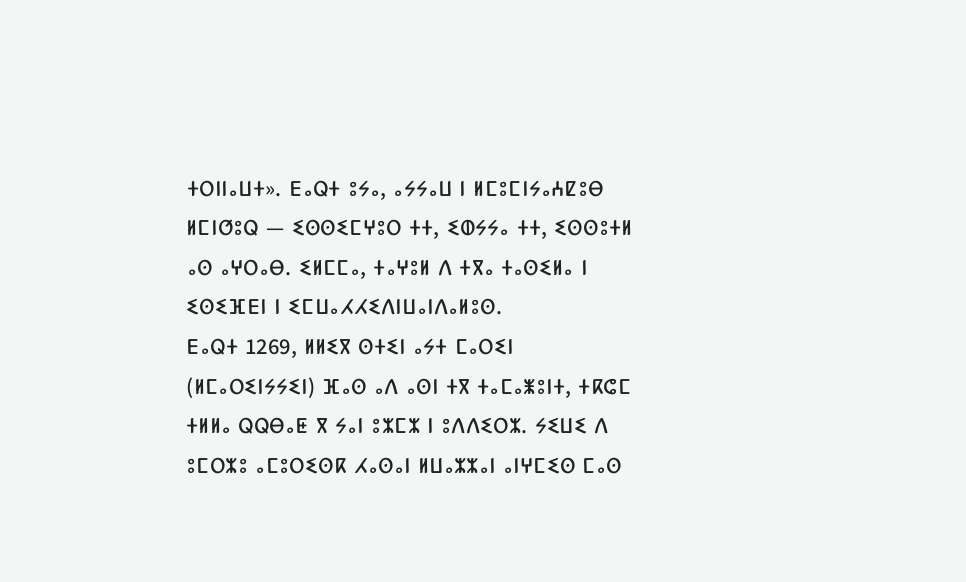ⵜⵔⵏⵏⴰⵡⵜ». ⴹⴰⵕⵜ ⵓⵢⴰ, ⴰⵢⵢⴰⵡ ⵏ ⵍⵎⵓⵎⵏⵢⴰⵄⵇⵓⴱ ⵍⵎⵏⵚⵓⵕ — ⵉⵙⵙⵉⵎⵖⵓⵔ ⵜⵜ, ⵉⵀⵢⵢⴰ ⵜⵜ, ⵉⵙⵙⵓⵜⵍ ⴰⵙ ⴰⵖⵔⴰⴱ. ⵉⵍⵎⵎⴰ, ⵜⴰⵖⵓⵍ ⴷ ⵜⴳⴰ ⵜⴰⵙⵉⵍⴰ ⵏ ⵉⵙⵉⴼⴹⵏ ⵏ ⵉⵎⵡⴰⵃⵃⵉⴷⵏⵡⴰⵏⴷⴰⵍⵓⵙ.
ⴹⴰⵕⵜ 1269, ⵍⵍⵉⴳ ⵙⵜⵉⵏ ⴰⵢⵜ ⵎⴰⵔⵉⵏ (ⵍⵎⴰⵔⵉⵏⵢⵢⵉⵏ) ⴼⴰⵙ ⴰⴷ ⴰⵙⵏ ⵜⴳ ⵜⴰⵎⴰⵥⵓⵏⵜ, ⵜⴽⵛⵎ ⵜⵍⵍⴰ ⵕⵕⴱⴰⵟ ⴳ ⵢⴰⵏ ⵓⵣⵎⵣ ⵏ ⵓⴷⴷⵉⵔⵣ. ⵢⵉⵡⵉ ⴷ ⵓⵎⵔⵣⵓ ⴰⵎⵓⵔⵉⵙⴽ ⵃⴰⵙⴰⵏ ⵍⵡⴰⵣⵣⴰⵏ ⴰⵏⵖⵎⵉⵙ ⵎⴰⵙ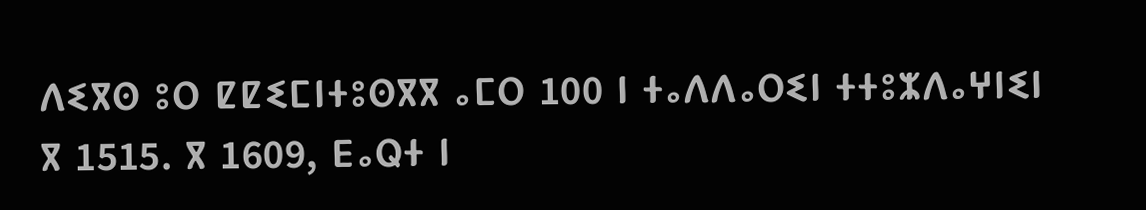ⴷⵉⴳⵙ ⵓⵔ ⵇⵇⵉⵎⵏⵜⵓⵙⴳⴳ ⴰⵎⵔ 100 ⵏ ⵜⴰⴷⴷⴰⵔⵉⵏ ⵜⵜⵓⵣⴷⴰⵖⵏⵉⵏ ⴳ 1515. ⴳ 1609, ⴹⴰⵕⵜ ⵏ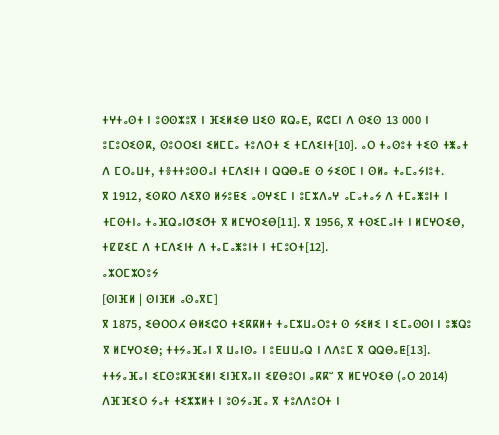ⵜⵖⵜⴰⵙⵜ ⵏ ⵓⵙⵙⵣⵓⴳ ⵏ ⴼⵉⵍⵉⴱ ⵡⵉⵙ ⴽⵕⴰⴹ, ⴽⵛⵎⵏ ⴷ ⵙⵉⵙ 13 000 ⵏ ⵓⵎⵓⵔⵉⵙⴽ, ⵙⵓⵔⵔⵉⵏ ⵉⵍⵎⵎⴰ ⵜⵓⴷⵔⵜ ⵉ ⵜⵎⴷⵉⵏⵜ[10]. ⴰⵔ ⵜⴰⵙⵓⵜ ⵜⵉⵙ ⵜⵥⴰⵜ ⴷ ⵎⵔⴰⵡⵜ, ⵜⴻⵜⵜⵓⵙⵙⴰⵏ ⵜⵎⴷⵉⵏⵜ ⵏ ⵕⵕⴱⴰⵟ ⵙ ⵢⵉⵙⵎ ⵏ ⵙⵍⴰ ⵜⴰⵎⴰⵢⵏⵓⵜ.
ⴳ 1912, ⵉⵙⴽⵔ ⴷⵉⴳⵙ ⵍⵢⵓⵟⵉ ⴰⵙⵖⵉⵎ ⵏ ⵓⵎⵣⴷⴰⵖ ⴰⵎⴰⵜⴰⵢ ⴷ ⵜⵎⴰⵥⵓⵏⵜ ⵏ ⵜⵎⵙⵜⵏⴰ ⵜⴰⴼⵕⴰⵏⵚⵉⵚⵜ ⴳ ⵍⵎⵖⵔⵉⴱ[11]. ⴳ 1956, ⴳ ⵜⵙⵉⵎⴰⵏⵜ ⵏ ⵍⵎⵖⵔⵉⴱ, ⵜⵇⵇⵉⵎ ⴷ ⵜⵎⴷⵉⵏⵜ ⴷ ⵜⴰⵎⴰⵥⵓⵏⵜ ⵏ ⵜⵎⵓⵔⵜ[12].
ⴰⵣⵔⵎⵣⵔⵓⵢ
[ⵙⵏⴼⵍ | ⵙⵏⴼⵍ ⴰⵙⴰⴳⵎ]
ⴳ 1875, ⵉⴱⵔⵔⵃ ⴱⵍⵉⵛⵔ ⵜⵉⴽⴽⵍⵜ ⵜⴰⵎⵣⵡⴰⵔⵓⵜ ⵙ ⵢⵉⵍⵉ ⵏ ⵉⵎⴰⵙⵙⵏ ⵏ ⵓⵥⵕⵓ ⴳ ⵍⵎⵖⵔⵉⴱ; ⵜⵜⵢⴰⴼⴰⵏ ⴳ ⵡⴰⵏⵙⴰ ⵏ ⵓⴹⵡⵡⴰⵕ ⵏ ⴷⴷⵓⵎ ⴳ ⵕⵕⴱⴰⵟ[13].
ⵜⵜⵢⴰⴼⴰⵏ ⵉⵎⵙⵓⴽⴼⵉⵍⵏ ⵉⵏⴼⴳⴰⵏⵏ ⵉⵇⴱⵓⵔⵏ ⴰⴽⴽⵯ ⴳ ⵍⵎⵖⵔⵉⴱ (ⴰⵔ 2014) ⴷⴼⴼⵉⵔ ⵢⴰⵜ ⵜⵉⵣⵣⵍⵜ ⵏ ⵓⵙⵢⴰⴼⴰ ⴳ ⵜⵓⴷⴷⵓⵔⵜ ⵏ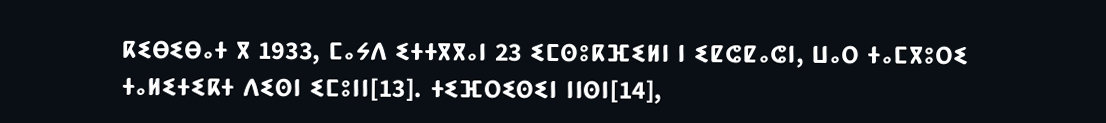ⴽⵉⴱⵉⴱⴰⵜ ⴳ 1933, ⵎⴰⵢⴷ ⵉⵜⵜⴳⴳⴰⵏ 23 ⵉⵎⵙⵓⴽⴼⵉⵍⵏ ⵏ ⵉⵇⵛⵇⴰⵛⵏ, ⵡⴰⵔ ⵜⴰⵎⴳⵓⵔⵉ ⵜⴰⵍⵉⵜⵉⴽⵜ ⴷⵉⵙⵏ ⵉⵎⵓⵏⵏ[13]. ⵜⵉⴼⵔⵉⵙⵉⵏ ⵏⵏⵙⵏ[14],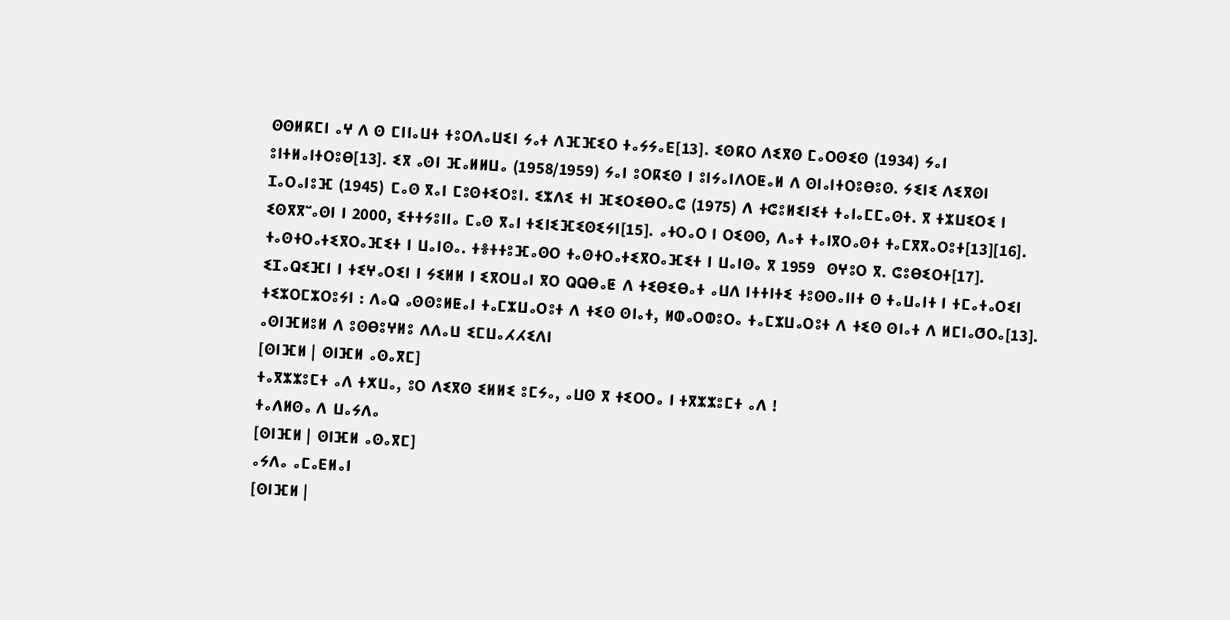ⵙⵙⵍⴽⵎⵏ ⴰⵖ ⴷ ⵙ ⵎⵏⵏⴰⵡⵜ ⵜⵓⵔⴷⴰⵡⵉⵏ ⵢⴰⵜ ⴷⴼⴼⵉⵔ ⵜⴰⵢⵢⴰⴹ[13]. ⵉⵙⴽⵔ ⴷⵉⴳⵙ ⵎⴰⵔⵙⵉⵙ (1934) ⵢⴰⵏ ⵓⵏⵜⵍⴰⵏⵜⵔⵓⴱ[13]. ⵉⴳ ⴰⵙⵏ ⴼⴰⵍⵍⵡⴰ (1958/1959) ⵢⴰⵏ ⵓⵔⴽⵉⵙ ⵏ ⵓⵏⵢⴰⵏⴷⵔⵟⴰⵍ ⴷ ⵙⵏⴰⵏⵜⵔⵓⴱⵓⵙ. ⵢⵉⵏⵉ ⴷⵉⴳⵙⵏ ⵊⴰⵔⴰⵏⵓⴼ (1945) ⵎⴰⵙ ⴳⴰⵏ ⵎⵓⵙⵜⵉⵔⵓⵏ. ⵉⵣⴷⵉ ⵜⵏ ⴼⵉⵔⵉⴱⵔⴰⵛ (1975) ⴷ ⵜⵛⵓⵍⵉⵏⵉⵜ ⵜⴰⵏⴰⵎⵎⴰⵙⵜ. ⴳ ⵜⵣⵡⵉⵔⵉ ⵏ ⵉⵙⴳⴳⵯⴰⵙⵏ ⵏ 2000, ⵉⵜⵜⵢⵓⵏⵏⴰ ⵎⴰⵙ ⴳⴰⵏ ⵜⵉⵏⵉⴼⵉⵙⵉⵢⵏ[15]. ⴰⵜⵔⴰⵔ ⵏ ⵔⵉⵙⵙ, ⴷⴰⵜ ⵜⴰⵏⴳⵔⴰⵙⵜ ⵜⴰⵎⴳⴳⴰⵔⵓⵜ[13][16]. ⵜⴰⵙⵜⵔⴰⵜⵉⴳⵔⴰⴼⵉⵜ ⵏ ⵡⴰⵏⵙⴰ. ⵜⴻⵜⵜⵓⴼⴰⵙⵔ ⵜⴰⵙⵜⵔⴰⵜⵉⴳⵔⴰⴼⵉⵜ ⵏ ⵡⴰⵏⵙⴰ ⴳ 1959  ⵙⵖⵓⵔ ⴳ. ⵛⵓⴱⵉⵔⵜ[17].
ⵉⵊⴰⵕⵉⴼⵏ ⵏ ⵜⵉⵖⴰⵔⵉⵏ ⵏ ⵢⵉⵍⵍ ⵏ ⵉⴳⵔⵡⴰⵏ ⴳⵔ ⵕⵕⴱⴰⵟ ⴷ ⵜⵉⴱⵉⴱⴰⵜ ⴰⵡⴷ ⵏⵜⵜⵏⵜⵉ ⵜⵓⵙⵙⴰⵏⵏⵜ ⵙ ⵜⴰⵡⴰⵏⵜ ⵏ ⵜⵎⴰⵜⴰⵔⵉⵏ ⵜⵉⵣⵔⵎⵣⵔⵓⵢⵏ : ⴷⴰⵕ ⴰⵙⵙⵓⵍⵟⴰⵏ ⵜⴰⵎⵣⵡⴰⵔⵓⵜ ⴷ ⵜⵉⵙ ⵙⵏⴰⵜ, ⵍⵀⴰⵔⵀⵓⵔⴰ ⵜⴰⵎⵣⵡⴰⵔⵓⵜ ⴷ ⵜⵉⵙ ⵙⵏⴰⵜ ⴷ ⵍⵎⵏⴰⵚⵔⴰ[13].
ⴰⵙⵏⴼⵍⵓⵍ ⴷ ⵓⵙⴱⵓⵖⵍⵓ ⴷⴷⴰⵡ ⵉⵎⵡⴰⵃⵃⵉⴷⵏ
[ⵙⵏⴼⵍ | ⵙⵏⴼⵍ ⴰⵙⴰⴳⵎ]
ⵜⴰⴳⵣⵣⵓⵎⵜ ⴰⴷ ⵜⵅⵡⴰ, ⵓⵔ ⴷⵉⴳⵙ ⵉⵍⵍⵉ ⵓⵎⵢⴰ, ⴰⵡⵙ ⴳ ⵜⵉⵔⵔⴰ ⵏ ⵜⴳⵣⵣⵓⵎⵜ ⴰⴷ !
ⵜⴰⴷⵍⵙⴰ ⴷ ⵡⴰⵢⴷⴰ
[ⵙⵏⴼⵍ | ⵙⵏⴼⵍ ⴰⵙⴰⴳⵎ]
ⴰⵢⴷⴰ ⴰⵎⴰⴹⵍⴰⵏ
[ⵙⵏⴼⵍ |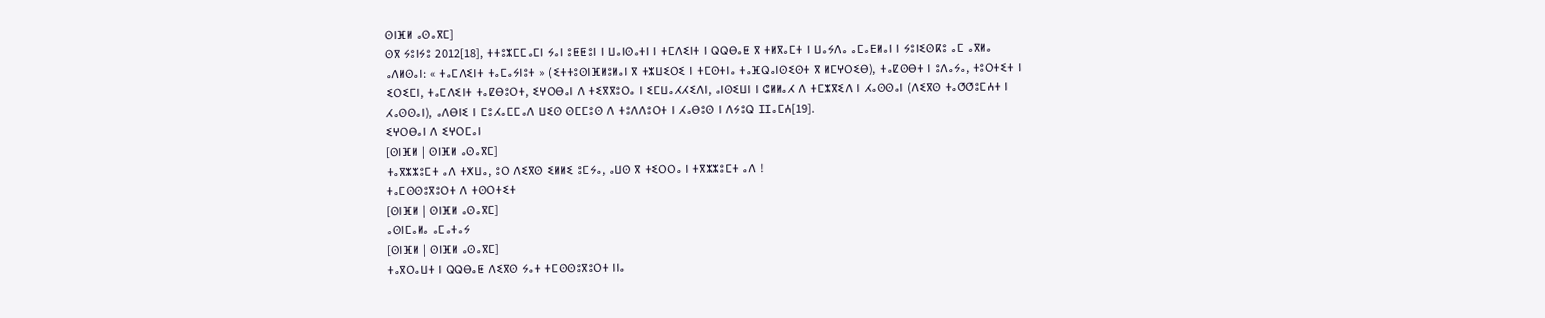ⵙⵏⴼⵍ ⴰⵙⴰⴳⵎ]
ⵙⴳ ⵢⵓⵏⵢⵓ 2012[18], ⵜⵜⵓⵣⵎⵎⴰⵎⵏ ⵢⴰⵏ ⵓⵟⵟⵓⵏ ⵏ ⵡⴰⵏⵙⴰⵜⵏ ⵏ ⵜⵎⴷⵉⵏⵜ ⵏ ⵕⵕⴱⴰⵟ ⴳ ⵜⵍⴳⴰⵎⵜ ⵏ ⵡⴰⵢⴷⴰ ⴰⵎⴰⴹⵍⴰⵏ ⵏ ⵢⵓⵏⵉⵙⴽⵓ ⴰⵎ ⴰⴳⵍⴰ ⴰⴷⵍⵙⴰⵏ: « ⵜⴰⵎⴷⵉⵏⵜ ⵜⴰⵎⴰⵢⵏⵓⵜ » (ⵉⵜⵜⵓⵙⵏⴼⵍⵓⵍⴰⵏ ⴳ ⵜⵣⵡⵉⵔⵉ ⵏ ⵜⵎⵙⵜⵏⴰ ⵜⴰⴼⵕⴰⵏⵙⵉⵙⵜ ⴳ ⵍⵎⵖⵔⵉⴱ), ⵜⴰⵇⵙⴱⵜ ⵏ ⵓⴷⴰⵢⴰ, ⵜⵓⵔⵜⵉⵜ ⵏ ⵉⵔⵉⵎⵏ, ⵜⴰⵎⴷⵉⵏⵜ ⵜⴰⵇⴱⵓⵔⵜ, ⵉⵖⵔⴱⴰⵏ ⴷ ⵜⵉⴳⴳⵓⵔⴰ ⵏ ⵉⵎⵡⴰⵃⵃⵉⴷⵏ, ⴰⵏⵙⵉⵡⵏ ⵏ ⵛⵍⵍⴰⵃ ⴷ ⵜⵎⵣⴳⵉⴷ ⵏ ⵃⴰⵙⵙⴰⵏ (ⴷⵉⴳⵙ ⵜⴰⵚⵚⵓⵎⵄⵜ ⵏ ⵃⴰⵙⵙⴰⵏ), ⴰⴷⴱⵏⵉ ⵏ ⵎⵓⵃⴰⵎⵎⴰⴷ ⵡⵉⵙ ⵙⵎⵎⵓⵙ ⴷ ⵜⵓⴷⴷⵓⵔⵜ ⵏ ⵃⴰⴱⵓⵙ ⵏ ⴷⵢⵓⵕ ⵊⵊⴰⵎⵄ[19].
ⵉⵖⵔⴱⴰⵏ ⴷ ⵉⵖⵔⵎⴰⵏ
[ⵙⵏⴼⵍ | ⵙⵏⴼⵍ ⴰⵙⴰⴳⵎ]
ⵜⴰⴳⵣⵣⵓⵎⵜ ⴰⴷ ⵜⵅⵡⴰ, ⵓⵔ ⴷⵉⴳⵙ ⵉⵍⵍⵉ ⵓⵎⵢⴰ, ⴰⵡⵙ ⴳ ⵜⵉⵔⵔⴰ ⵏ ⵜⴳⵣⵣⵓⵎⵜ ⴰⴷ !
ⵜⴰⵎⵙⵙⵓⴳⵓⵔⵜ ⴷ ⵜⵙⵔⵜⵉⵜ
[ⵙⵏⴼⵍ | ⵙⵏⴼⵍ ⴰⵙⴰⴳⵎ]
ⴰⵙⵏⵎⴰⵍⴰ ⴰⵎⴰⵜⴰⵢ
[ⵙⵏⴼⵍ | ⵙⵏⴼⵍ ⴰⵙⴰⴳⵎ]
ⵜⴰⴳⵔⴰⵡⵜ ⵏ ⵕⵕⴱⴰⵟ ⴷⵉⴳⵙ ⵢⴰⵜ ⵜⵎⵙⵙⵓⴳⵓⵔⵜ ⵏⵏⴰ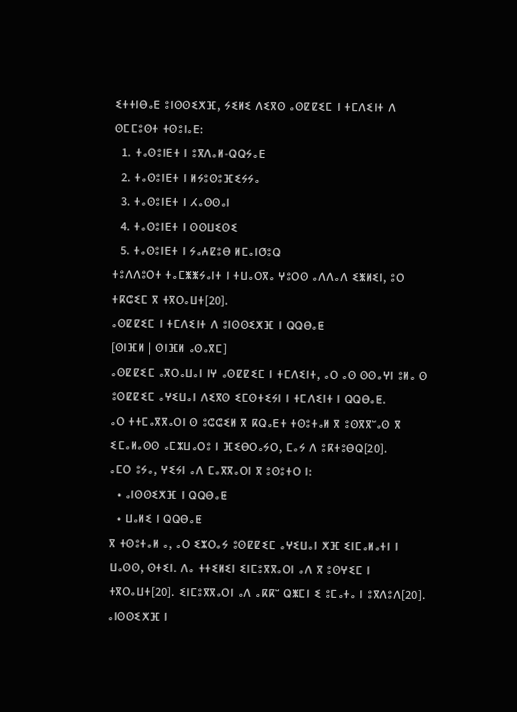ⵉⵜⵜⵏⴱⴰⴹ ⵓⵏⵙⵙⵉⵅⴼ, ⵢⵉⵍⵉ ⴷⵉⴳⵙ ⴰⵙⵇⵇⵉⵎ ⵏ ⵜⵎⴷⵉⵏⵜ ⴷ ⵙⵎⵎⵓⵙⵜ ⵜⵙⵓⵏⴰⴹ:
  1. ⵜⴰⵙⵓⵏⴹⵜ ⵏ ⵓⴳⴷⴰⵍ-ⵕⵕⵢⴰⴹ
  2. ⵜⴰⵙⵓⵏⴹⵜ ⵏ ⵍⵢⵓⵙⵓⴼⵉⵢⵢⴰ
  3. ⵜⴰⵙⵓⵏⴹⵜ ⵏ ⵃⴰⵙⵙⴰⵏ
  4. ⵜⴰⵙⵓⵏⴹⵜ ⵏ ⵙⵙⵡⵉⵙⵉ
  5. ⵜⴰⵙⵓⵏⴹⵜ ⵏ ⵢⴰⵄⵇⵓⴱ ⵍⵎⴰⵏⵚⵓⵕ
ⵜⵓⴷⴷⵓⵔⵜ ⵜⴰⵎⵥⵥⵢⴰⵏⵜ ⵏ ⵜⵡⴰⵔⴳⴰ ⵖⵓⵔⵙ ⴰⴷⴷⴰⴷ ⵉⵥⵍⵉⵏ, ⵓⵔ ⵜⴽⵛⵉⵎ ⴳ ⵜⴳⵔⴰⵡⵜ[20].
ⴰⵙⵇⵇⵉⵎ ⵏ ⵜⵎⴷⵉⵏⵜ ⴷ ⵓⵏⵙⵙⵉⵅⴼ ⵏ ⵕⵕⴱⴰⵟ
[ⵙⵏⴼⵍ | ⵙⵏⴼⵍ ⴰⵙⴰⴳⵎ]
ⴰⵙⵇⵇⵉⵎ ⴰⴳⵔⴰⵡⴰⵏ ⵏⵖ ⴰⵙⵇⵇⵉⵎ ⵏ ⵜⵎⴷⵉⵏⵜ, ⴰⵔ ⴰⵙ ⵙⵙⴰⵖⵏ ⵓⵍⴰ ⵙ ⵓⵙⵇⵇⵉⵎ ⴰⵖⵉⵡⴰⵏ ⴷⵉⴳⵙ ⵉⵎⵙⵜⵉⵢⵏ ⵏ ⵜⵎⴷⵉⵏⵜ ⵏ ⵕⵕⴱⴰⵟ.
ⴰⵔ ⵜⵜⵎⴰⴳⴳⴰⵔⵏ ⵙ ⵓⵛⵛⵉⵍ ⴳ ⴽⵕⴰⴹⵜ ⵜⵙⵓⵜⴰⵍ ⴳ ⵓⵙⴳⴳⵯⴰⵙ ⴳ ⵉⵎⴰⵍⴰⵙⵙ ⴰⵎⵣⵡⴰⵔⵓ ⵏ ⴼⵉⴱⵔⴰⵢⵔ, ⵎⴰⵢ ⴷ ⵓⴽⵜⵓⴱⵕ[20].
ⴰⵎⵔ ⵓⵢⴰ, ⵖⵉⵢⵏ ⴰⴷ ⵎⴰⴳⴳⴰⵔⵏ ⴳ ⵓⵙⵓⵜⵔ ⵏ:
  • ⴰⵏⵙⵙⵉⵅⴼ ⵏ ⵕⵕⴱⴰⵟ
  • ⵡⴰⵍⵉ ⵏ ⵕⵕⴱⴰⵟ
ⴳ ⵜⵙⵓⵜⴰⵍ ⴰ, ⴰⵔ ⵉⵣⵔⴰⵢ ⵓⵙⵇⵇⵉⵎ ⴰⵖⵉⵡⴰⵏ ⵅⴼ ⵉⵏⵎⴰⵍⴰⵜⵏ ⵏ ⵡⴰⵙⵙ, ⵙⵜⵉⵏ. ⴷⴰ ⵜⵜⵉⵍⵉⵏ ⵉⵏⵎⵓⴳⴳⴰⵔⵏ ⴰⴷ ⴳ ⵓⵙⵖⵉⵎ ⵏ ⵜⴳⵔⴰⵡⵜ[20]. ⵉⵏⵎⵓⴳⴳⴰⵔⵏ ⴰⴷ ⴰⴽⴽⵯ ⵕⵥⵎⵏ ⵉ ⵓⵎⴰⵜⴰ ⵏ ⵓⴳⴷⵓⴷ[20].
ⴰⵏⵙⵙⵉⵅⴼ ⵏ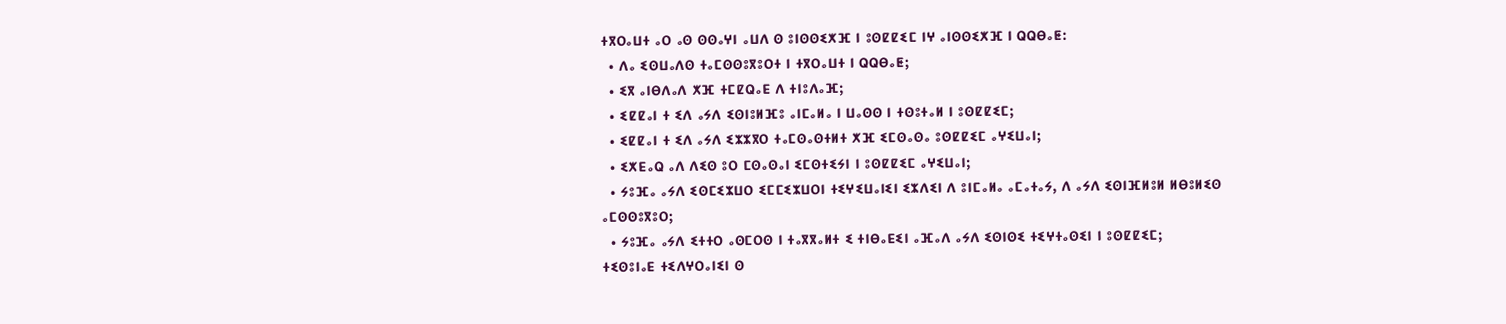ⵜⴳⵔⴰⵡⵜ ⴰⵔ ⴰⵙ ⵙⵙⴰⵖⵏ ⴰⵡⴷ ⵙ ⵓⵏⵙⵙⵉⵅⴼ ⵏ ⵓⵙⵇⵇⵉⵎ ⵏⵖ ⴰⵏⵙⵙⵉⵅⴼ ⵏ ⵕⵕⴱⴰⵟ:
  • ⴷⴰ ⵉⵙⵡⴰⴷⵙ ⵜⴰⵎⵙⵙⵓⴳⵓⵔⵜ ⵏ ⵜⴳⵔⴰⵡⵜ ⵏ ⵕⵕⴱⴰⵟ;
  • ⵉⴳ ⴰⵏⴱⴷⴰⴷ ⵅⴼ ⵜⵎⵇⵕⴰⴹ ⴷ ⵜⵏⵓⴷⴰⴼ;
  • ⵉⵇⵇⴰⵏ ⵜ ⵉⴷ ⴰⵢⴷ ⵉⵙⵏⵓⵍⴼⵓ ⴰⵏⵎⴰⵍⴰ ⵏ ⵡⴰⵙⵙ ⵏ ⵜⵙⵓⵜⴰⵍ ⵏ ⵓⵙⵇⵇⵉⵎ;
  • ⵉⵇⵇⴰⵏ ⵜ ⵉⴷ ⴰⵢⴷ ⵉⵣⵣⴳⵔ ⵜⴰⵎⵙⴰⵙⵜⵍⵜ ⵅⴼ ⵉⵎⵙⴰⵙⴰ ⵓⵙⵇⵇⵉⵎ ⴰⵖⵉⵡⴰⵏ;
  • ⵉⵅⴹⴰⵕ ⴰⴷ ⴷⵉⵙ ⵓⵔ ⵎⵙⴰⵙⴰⵏ ⵉⵎⵙⵜⵉⵢⵏ ⵏ ⵓⵙⵇⵇⵉⵎ ⴰⵖⵉⵡⴰⵏ;
  • ⵢⵓⴼⴰ ⴰⵢⴷ ⵉⵙⵎⵉⵣⵡⵔ ⵉⵎⵎⵉⵣⵡⵔⵏ ⵜⵉⵖⵉⵡⴰⵏⵉⵏ ⵉⵣⴷⵉⵏ ⴷ ⵓⵏⵎⴰⵍⴰ ⴰⵎⴰⵜⴰⵢ, ⴷ ⴰⵢⴷ ⵉⵙⵏⴼⵍⵓⵍ ⵍⴱⵓⵍⵉⵙ ⴰⵎⵙⵙⵓⴳⵓⵔ;
  • ⵢⵓⴼⴰ ⴰⵢⴷ ⵉⵜⵜⵔ ⴰⵙⵎⵔⵙ ⵏ ⵜⴰⴳⴳⴰⵍⵜ ⵉ ⵜⵏⴱⴰⴹⵉⵏ ⴰⴼⴰⴷ ⴰⵢⴷ ⵉⵙⵏⵙⵉ ⵜⵉⵖⵜⴰⵙⵉⵏ ⵏ ⵓⵙⵇⵇⵉⵎ;
ⵜⵉⵙⵓⵏⴰⴹ ⵜⵉⴷⵖⵔⴰⵏⵉⵏ ⵙ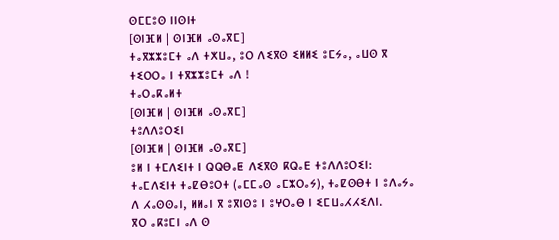ⵙⵎⵎⵓⵙ ⵏⵏⵙⵏⵜ
[ⵙⵏⴼⵍ | ⵙⵏⴼⵍ ⴰⵙⴰⴳⵎ]
ⵜⴰⴳⵣⵣⵓⵎⵜ ⴰⴷ ⵜⵅⵡⴰ, ⵓⵔ ⴷⵉⴳⵙ ⵉⵍⵍⵉ ⵓⵎⵢⴰ, ⴰⵡⵙ ⴳ ⵜⵉⵔⵔⴰ ⵏ ⵜⴳⵣⵣⵓⵎⵜ ⴰⴷ !
ⵜⴰⵔⴰⴽⴰⵍⵜ
[ⵙⵏⴼⵍ | ⵙⵏⴼⵍ ⴰⵙⴰⴳⵎ]
ⵜⵓⴷⴷⵓⵔⵉⵏ
[ⵙⵏⴼⵍ | ⵙⵏⴼⵍ ⴰⵙⴰⴳⵎ]
ⵓⵍ ⵏ ⵜⵎⴷⵉⵏⵜ ⵏ ⵕⵕⴱⴰⵟ ⴷⵉⴳⵙ ⴽⵕⴰⴹ ⵜⵓⴷⴷⵓⵔⵉⵏ: ⵜⴰⵎⴷⵉⵏⵜ ⵜⴰⵇⴱⵓⵔⵜ (ⴰⵎⵎⴰⵙ ⴰⵎⵣⵔⴰⵢ), ⵜⴰⵇⵙⴱⵜ ⵏ ⵓⴷⴰⵢⴰ ⴷ ⵃⴰⵙⵙⴰⵏ, ⵍⵍⴰⵏ ⴳ ⵓⴳⵏⵙⵓ ⵏ ⵓⵖⵔⴰⴱ ⵏ ⵉⵎⵡⴰⵃⵃⵉⴷⵏ.
ⴳⵔ ⴰⴽⵓⵎⵏ ⴰⴷ ⵙ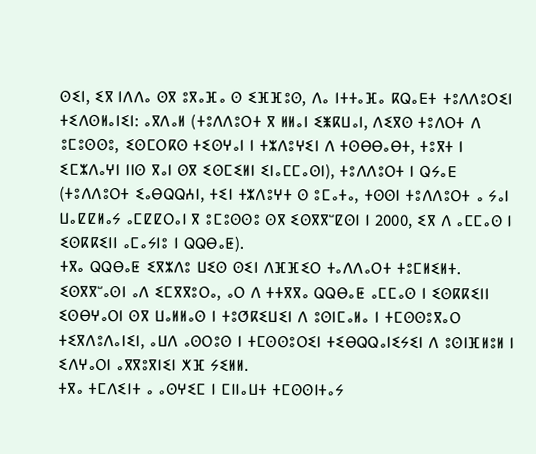ⵙⵉⵏ, ⵉⴳ ⵏⴷⴷⴰ ⵙⴳ ⵓⴳⴰⴼⴰ ⵙ ⵉⴼⴼⵓⵙ, ⴷⴰ ⵏⵜⵜⴰⴼⴰ ⴽⵕⴰⴹⵜ ⵜⵓⴷⴷⵓⵔⵉⵏ ⵜⵉⴷⵙⵍⴰⵏⵉⵏ: ⴰⴳⴷⴰⵍ (ⵜⵓⴷⴷⵓⵔⵜ ⴳ ⵍⵍⴰⵏ ⵉⵥⴽⵡⴰⵏ, ⴷⵉⴳⵙ ⵜⵓⴷⵔⵜ ⴷ ⵓⵎⵓⵙⵙⵓ, ⵉⵙⵎⵔⴽⵙ ⵜⵉⵙⵖⴰⵏ ⵏ ⵜⵣⴷⵓⵖⵉⵏ ⴷ ⵜⵙⴱⴱⴰⴱⵜ, ⵜⵓⴳⵜ ⵏ ⵉⵎⵣⴷⴰⵖⵏ ⵏⵏⵙ ⴳⴰⵏ ⵙⴳ ⵉⵙⵎⵉⵍⵏ ⵉⵏⴰⵎⵎⴰⵙⵏ), ⵜⵓⴷⴷⵓⵔⵜ ⵏ ⵕⵢⴰⴹ (ⵜⵓⴷⴷⵓⵔⵜ ⵉⴰⴱⵕⵕⵄⵏ, ⵜⵉⵏ ⵜⵣⴷⵓⵖⵜ ⵙ ⵓⵎⴰⵜⴰ, ⵜⵙⵙⵏ ⵜⵓⴷⴷⵓⵔⵜ ⴰ ⵢⴰⵏ ⵡⴰⵇⵇⵍⴰⵢ ⴰⵎⵇⵇⵔⴰⵏ ⴳ ⵓⵎⵓⵙⵙⵓ ⵙⴳ ⵉⵙⴳⴳⵯⵇⵙⵏ ⵏ 2000, ⵉⴳ ⴷ ⴰⵎⵎⴰⵙ ⵏ ⵉⵙⴽⴽⵉⵏⵏ ⴰⵎⴰⵢⵏⵓ ⵏ ⵕⵕⴱⴰⵟ).
ⵜⴳⴰ ⵕⵕⴱⴰⵟ ⵉⴳⵣⴷⵓ ⵡⵉⵙ ⵙⵉⵏ ⴷⴼⴼⵉⵔ ⵜⴰⴷⴷⴰⵔⵜ ⵜⵓⵎⵍⵉⵍⵜ. ⵉⵙⴳⴳⵯⴰⵙⵏ ⴰⴷ ⵉⵎⴳⴳⵓⵔⴰ, ⴰⵔ ⴷ ⵜⵜⴳⴳⴰ ⵕⵕⴱⴰⵟ ⴰⵎⵎⴰⵙ ⵏ ⵉⵙⴽⴽⵉⵏⵏ ⵉⵙⴱⵖⴰⵔⵏ ⵙⴳ ⵡⴰⵍⵍⴰⵙ ⵏ ⵜⵓⵚⴽⵉⵡⵉⵏ ⴷ ⵓⵙⵏⵎⴰⵍⴰ ⵏ ⵜⵎⵙⵙⵓⴳⴰⵔ ⵜⵉⴳⴷⵓⴷⴰⵏⵉⵏ, ⴰⵡⴷ ⴰⵙⵔⵓⵙ ⵏ ⵜⵎⵙⵙⵓⵔⵉⵏ ⵜⵉⴱⵕⵕⴰⵏⵉⵢⵉⵏ ⴷ ⵓⵙⵏⴼⵍⵓⵍ ⵏ ⵉⴷⵖⴰⵔⵏ ⴰⴳⴳⵓⴳⵏⵉⵏ ⵅⴼ ⵢⵉⵍⵍ.
ⵜⴳⴰ ⵜⵎⴷⵉⵏⵜ ⴰ ⴰⵙⵖⵉⵎ ⵏ ⵎⵏⵏⴰⵡⵜ ⵜⵎⵙⵙⵏⵜⴰⵢ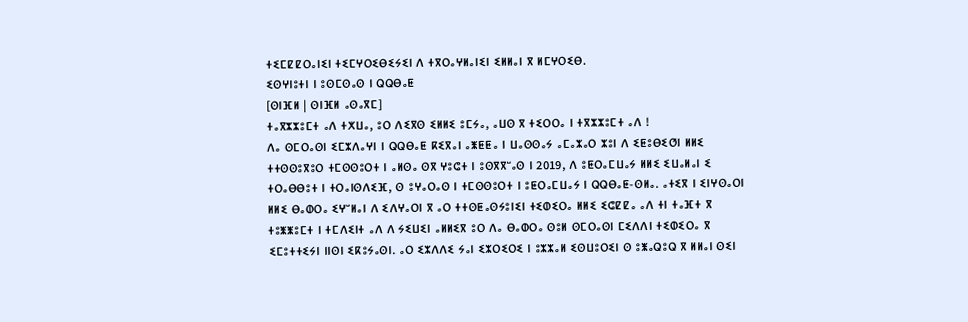ⵜⵉⵎⵇⵇⵔⴰⵏⵉⵏ ⵜⵉⵎⵖⵔⵉⴱⵉⵢⵉⵏ ⴷ ⵜⴳⵔⴰⵖⵍⴰⵏⵉⵏ ⵉⵍⵍⴰⵏ ⴳ ⵍⵎⵖⵔⵉⴱ.
ⵉⵙⵖⵏⵓⵜⵏ ⵏ ⵓⵙⵎⵙⴰⵙ ⵏ ⵕⵕⴱⴰⵟ
[ⵙⵏⴼⵍ | ⵙⵏⴼⵍ ⴰⵙⴰⴳⵎ]
ⵜⴰⴳⵣⵣⵓⵎⵜ ⴰⴷ ⵜⵅⵡⴰ, ⵓⵔ ⴷⵉⴳⵙ ⵉⵍⵍⵉ ⵓⵎⵢⴰ, ⴰⵡⵙ ⴳ ⵜⵉⵔⵔⴰ ⵏ ⵜⴳⵣⵣⵓⵎⵜ ⴰⴷ !
ⴷⴰ ⵙⵎⵔⴰⵙⵏ ⵉⵎⵣⴷⴰⵖⵏ ⵏ ⵕⵕⴱⴰⵟ ⴽⵉⴳⴰⵏ ⴰⵥⵟⵟⴰ ⵏ ⵡⴰⵙⵙⴰⵢ ⴰⵎⴰⵣⴰⵔ ⵣⵓⵏ ⴷ ⵉⵟⵓⴱⵉⵚⵏ ⵍⵍⵉ ⵜⵜⵙⵙⵓⴳⵓⵔ ⵜⵎⵙⵙⵓⵔⵜ ⵏ ⴰⵍⵙⴰ ⵙⴳ ⵖⵓⵛⵜ ⵏ ⵓⵙⴳⴳⵯⴰⵙ ⵏ 2019, ⴷ ⵓⵟⵔⴰⵎⵡⴰⵢ ⵍⵍⵉ ⵉⵡⴰⵍⴰⵏ ⵉ ⵜⵔⴰⴱⴱⵓⵜ ⵏ ⵜⵔⴰⵏⵙⴷⵉⴼ, ⵙ ⵓⵖⴰⵔⴰⵙ ⵏ ⵜⵎⵙⵙⵓⵔⵜ ⵏ ⵓⵟⵔⴰⵎⵡⴰⵢ ⵏ ⵕⵕⴱⴰⵟ-ⵙⵍⴰ. ⴰⵜⵉⴳ ⵏ ⵉⵏⵖⵙⴰⵔⵏ ⵍⵍⵉ ⴱⴰⵀⵔⴰ ⵉⵖⵯⵍⴰⵏ ⴷ ⵉⴷⵖⴰⵔⵏ ⴳ ⴰⵔ ⵜⵜⵙⵟⴰⵙⵢⵓⵏⵉⵏ ⵜⵉⵀⵉⵔⴰ ⵍⵍⵉ ⵉⵛⵇⵇⴰ ⴰⴷ ⵜⵏ ⵜⴰⴼⵜ ⴳ ⵜⵓⵥⵥⵓⵎⵜ ⵏ ⵜⵎⴷⵉⵏⵜ ⴰⴷ ⴷ ⵢⵉⵡⵉⵏ ⴰⵍⵍⵉⴳ ⵓⵔ ⴷⴰ ⴱⴰⵀⵔⴰ ⵙⵓⵍ ⵙⵎⵔⴰⵙⵏ ⵎⵉⴷⴷⵏ ⵜⵉⵀⵉⵔⴰ ⴳ ⵉⵎⵓⵜⵜⵉⵢⵏ ⵏⵏⵙⵏ ⵉⴽⵓⵢⴰⵙⵏ. ⴰⵔ ⵉⵣⴷⴷⵉ ⵢⴰⵏ ⵉⵣⵔⵉⵔⵉ ⵏ ⵓⵣⵣⴰⵍ ⵉⵙⵡⵓⵔⵉⵏ ⵙ ⵓⵥⴰⵕⵓⵕ ⴳ ⵍⵍⴰⵏ ⵙⵉⵏ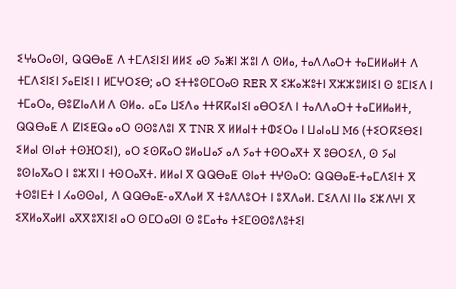ⵉⵖⴰⵔⴰⵙⵏ, ⵕⵕⴱⴰⵟ ⴷ ⵜⵎⴷⵉⵏⵉⵏ ⵍⵍⵉ ⴰⵙ ⵢⴰⵥⵏ ⵣⵓⵏ ⴷ ⵙⵍⴰ, ⵜⴰⴷⴷⴰⵔⵜ ⵜⴰⵎⵍⵍⴰⵍⵜ ⴷ ⵜⵎⴷⵉⵏⵉⵏ ⵢⴰⴹⵏⵉⵏ ⵏ ⵍⵎⵖⵔⵉⴱ; ⴰⵔ ⵉⵜⵜⵓⵙⵎⵔⴰⵙ RER ⴳ ⵉⵣⴰⵣⵓⵜⵏ ⴳⵣⵣⵓⵍⵏⵉⵏ ⵙ ⵓⵎⵏⵉⴷ ⵏ ⵜⵎⴰⵔⴰ, ⴱⵓⵇⵏⴰⴷⵍ ⴷ ⵙⵍⴰ. ⴰⵎⴰ ⵡⵉⴷⴰ ⵜⵜⴽⴽⴰⵏⵉⵏ ⴰⴱⵔⵉⴷ ⵏ ⵜⴰⴷⴷⴰⵔⵜ ⵜⴰⵎⵍⵍⴰⵍⵜ, ⵕⵕⴱⴰⵟ ⴷ ⵇⵏⵉⵟⵕⴰ ⴰⵔ ⵙⵙⵓⴷⵓⵏ ⴳ TNR ⴳ ⵍⵍⴰⵏⵜ ⵜⵀⵉⵔⴰ ⵏ ⵡⴰⵏⴰⵡ M6 (ⵜⵉⵔⴽⵉⴱⵉⵏ ⵉⵍⴰⵏ ⵙⵏⴰⵜ ⵜⵙⴼⵔⵉⵏ), ⴰⵔ ⵉⵙⴽⴰⵔ ⵓⵍⴰⵡⴰⵢ ⴰⴷ ⵢⴰⵜ ⵜⵙⵔⴰⴳⵜ ⴳ ⵓⴱⵔⵉⴷ, ⵙ ⵢⴰⵏ ⵓⵙⵏⴰⴳⴰⵔ ⵏ ⵓⵣⴳⵏ ⵏ ⵜⵙⵔⴰⴳⵜ. ⵍⵍⴰⵏ ⴳ ⵕⵕⴱⴰⵟ ⵙⵏⴰⵜ ⵜⵖⵙⴰⵔ: ⵕⵕⴱⴰⵟ-ⵜⴰⵎⴷⵉⵏⵜ ⴳ ⵜⵙⵓⵏⴹⵜ ⵏ ⵃⴰⵙⵙⴰⵏ, ⴷ ⵕⵕⴱⴰⵟ-ⴰⴳⴷⴰⵍ ⴳ ⵜⵓⴷⴷⵓⵔⵜ ⵏ ⵓⴳⴷⴰⵍ. ⵎⵉⴷⴷⵏ ⵏⵏⴰ ⵉⵣⴷⵖⵏ ⴳ ⵉⴳⵍⴰⴳⴰⵍⵏ ⴰⴳⴳⵓⴳⵏⵉⵏ ⴰⵔ ⵙⵎⵔⴰⵙⵏ ⵙ ⵓⵎⴰⵜⴰ ⵜⵉⵎⵙⵙⵓⴷⵓⵜⵉⵏ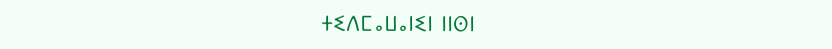ⵜⵉⴷⵎⴰⵡⴰⵏⵉⵏ ⵏⵏⵙⵏ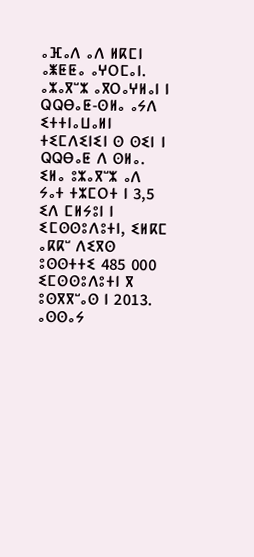ⴰⴼⴰⴷ ⴰⴷ ⵍⴽⵎⵏ ⴰⵥⵟⵟⴰ ⴰⵖⵔⵎⴰⵏ.
ⴰⵣⴰⴳⵯⵣ ⴰⴳⵔⴰⵖⵍⴰⵏ ⵏ ⵕⵕⴱⴰⵟ-ⵙⵍⴰ ⴰⵢⴷ ⵉⵜⵜⵏⴰⵡⴰⵍⵏ ⵜⵉⵎⴷⵉⵏⵉⵏ ⵙ ⵙⵉⵏ ⵏ ⵕⵕⴱⴰⵟ ⴷ ⵙⵍⴰ. ⵉⵍⴰ ⵓⵣⴰⴳⵯⵣ ⴰⴷ ⵢⴰⵜ ⵜⵣⵎⵔⵜ ⵏ 3,5 ⵉⴷ ⵎⵍⵢⵓⵏ ⵏ ⵉⵎⵙⵙⵓⴷⵓⵜⵏ, ⵉⵍⴽⵎ ⴰⴽⴽⵯ ⴷⵉⴳⵙ ⵓⵙⵙⵜⵜⵉ 485 000 ⵉⵎⵙⵙⵓⴷⵓⵜⵏ ⴳ ⵓⵙⴳⴳⵯⴰⵙ ⵏ 2013.
ⴰⵙⵙⴰⵢ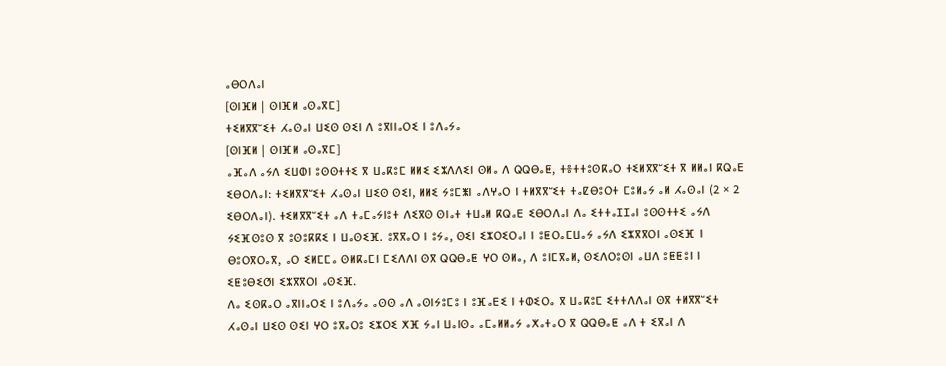ⴰⴱⵔⴷⴰⵏ
[ⵙⵏⴼⵍ | ⵙⵏⴼⵍ ⴰⵙⴰⴳⵎ]
ⵜⵉⵍⴳⴳⵯⵉⵜ ⵃⴰⵙⴰⵏ ⵡⵉⵙ ⵙⵉⵏ ⴷ ⵓⴳⵏⵏⴰⵔⵉ ⵏ ⵓⴷⴰⵢⴰ
[ⵙⵏⴼⵍ | ⵙⵏⴼⵍ ⴰⵙⴰⴳⵎ]
ⴰⴼⴰⴷ ⴰⵢⴷ ⵉⵡⵀⵏ ⵓⵙⵙⵜⵜⵉ ⴳ ⵡⴰⴽⵓⵎ ⵍⵍⵉ ⵉⵣⴷⴷⵉⵏ ⵙⵍⴰ ⴷ ⵕⵕⴱⴰⵟ, ⵜⴻⵜⵜⵓⵙⴽⴰⵔ ⵜⵉⵍⴳⴳⵯⵉⵜ ⴳ ⵍⵍⴰⵏ ⴽⵕⴰⴹ ⵉⴱⵔⴷⴰⵏ: ⵜⵉⵍⴳⴳⵯⵉⵜ ⵃⴰⵙⴰⵏ ⵡⵉⵙ ⵙⵉⵏ, ⵍⵍⵉ ⵢⵓⵎⵥⵏ ⴰⴷⵖⴰⵔ ⵏ ⵜⵍⴳⴳⵯⵉⵜ ⵜⴰⵇⴱⵓⵔⵜ ⵎⵓⵍⴰⵢ ⴰⵍ ⵃⴰⵙⴰⵏ (2 × 2 ⵉⴱⵔⴷⴰⵏ). ⵜⵉⵍⴳⴳⵯⵉⵜ ⴰⴷ ⵜⴰⵎⴰⵢⵏⵓⵜ ⴷⵉⴳⵙ ⵙⵏⴰⵜ ⵜⵡⴰⵍ ⴽⵕⴰⴹ ⵉⴱⵔⴷⴰⵏ ⴷⴰ ⵉⵜⵜⴰⵊⵊⴰⵏ ⵓⵙⵙⵜⵜⵉ ⴰⵢⴷ ⵢⵉⴼⵙⵓⵙ ⴳ ⵓⵙⵓⴽⴽⵉ ⵏ ⵡⴰⵙⵉⴼ. ⵓⴳⴳⴰⵔ ⵏ ⵓⵢⴰ, ⵙⵉⵏ ⵉⵣⵔⵉⵔⴰⵏ ⵏ ⵓⵟⵔⴰⵎⵡⴰⵢ ⴰⵢⴷ ⵉⵣⴳⴳⵔⵏ ⴰⵙⵉⴼ ⵏ ⴱⵓⵔⴳⵔⴰⴳ, ⴰⵔ ⵉⵍⵎⵎⴰ ⵙⵍⴽⴰⵎⵏ ⵎⵉⴷⴷⵏ ⵙⴳ ⵕⵕⴱⴰⵟ ⵖⵔ ⵙⵍⴰ, ⴷ ⵓⵏⵎⴳⴰⵍ, ⵙⵉⴷⵔⵓⵙⵏ ⴰⵡⴷ ⵓⵟⵟⵓⵏ ⵏ ⵉⵟⵓⴱⵉⵚⵏ ⵉⵣⴳⴳⵔⵏ ⴰⵙⵉⴼ.
ⴷⴰ ⵉⵙⴽⴰⵔ ⴰⴳⵏⵏⴰⵔⵉ ⵏ ⵓⴷⴰⵢⴰ ⴰⵙⵙ ⴰⴷ ⴰⵙⵏⵢⵓⵎⵓ ⵏ ⵓⴼⴰⴹⵉ ⵏ ⵜⵀⵉⵔⴰ ⴳ ⵡⴰⴽⵓⵎ ⵉⵜⵜⴷⴷⴰⵏ ⵙⴳ ⵜⵍⴳⴳⵯⵉⵜ ⵃⴰⵙⴰⵏ ⵡⵉⵙ ⵙⵉⵏ ⵖⵔ ⵓⴳⴰⵔⵓ ⵉⵣⵔⵉ ⵅⴼ ⵢⴰⵏ ⵡⴰⵏⵙⴰ ⴰⵎⴰⵍⵍⴰⵢ ⴰⵅⴰⵜⴰⵔ ⴳ ⵕⵕⴱⴰⵟ ⴰⴷ ⵜ ⵉⴳⴰⵏ ⴷ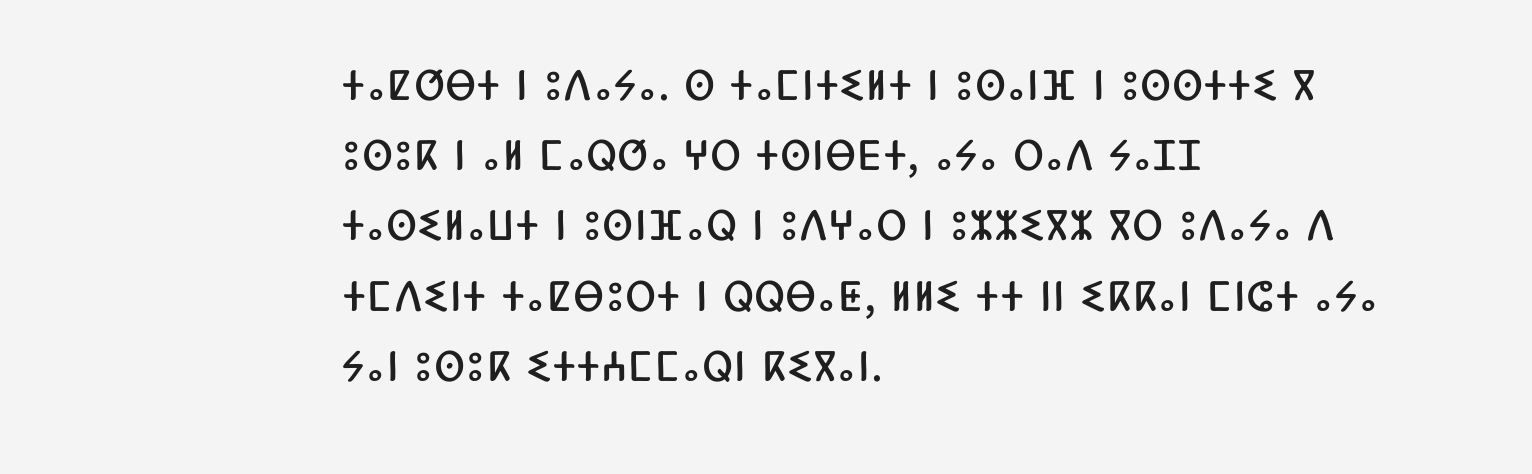ⵜⴰⵇⵚⴱⵜ ⵏ ⵓⴷⴰⵢⴰ. ⵙ ⵜⴰⵎⵏⵜⵉⵍⵜ ⵏ ⵓⵙⴰⵏⴼ ⵏ ⵓⵙⵙⵜⵜⵉ ⴳ ⵓⵙⵓⴽ ⵏ ⴰⵍ ⵎⴰⵕⵚⴰ ⵖⵔ ⵜⵙⵏⴱⴹⵜ, ⴰⵢⴰ ⵔⴰⴷ ⵢⴰⵊⵊ ⵜⴰⵙⵉⵍⴰⵡⵜ ⵏ ⵓⵙⵏⴼⴰⵕ ⵏ ⵓⴷⵖⴰⵔ ⵏ ⵓⵣⵣⵉⴳⵣ ⴳⵔ ⵓⴷⴰⵢⴰ ⴷ ⵜⵎⴷⵉⵏⵜ ⵜⴰⵇⴱⵓⵔⵜ ⵏ ⵕⵕⴱⴰⵟ, ⵍⵍⵉ ⵜⵜ ⵏⵏ ⵉⴽⴽⴰⵏ ⵎⵏⵛⵜ ⴰⵢⴰ ⵢⴰⵏ ⵓⵙⵓⴽ ⵉⵜⵜⵄⵎⵎⴰⵕⵏ ⴽⵉⴳⴰⵏ.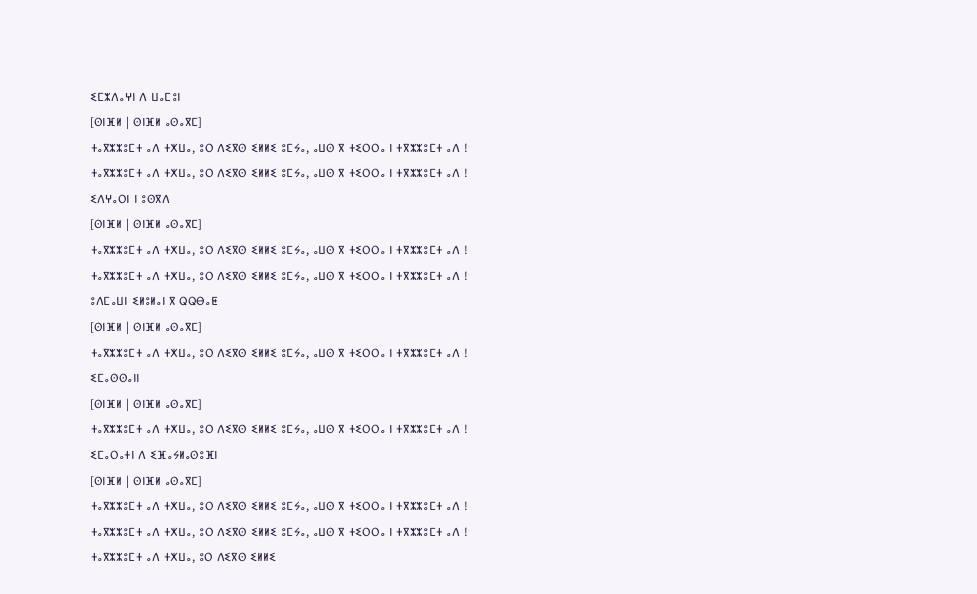ⵉⵎⵣⴷⴰⵖⵏ ⴷ ⵡⴰⵎⵓⵏ
[ⵙⵏⴼⵍ | ⵙⵏⴼⵍ ⴰⵙⴰⴳⵎ]
ⵜⴰⴳⵣⵣⵓⵎⵜ ⴰⴷ ⵜⵅⵡⴰ, ⵓⵔ ⴷⵉⴳⵙ ⵉⵍⵍⵉ ⵓⵎⵢⴰ, ⴰⵡⵙ ⴳ ⵜⵉⵔⵔⴰ ⵏ ⵜⴳⵣⵣⵓⵎⵜ ⴰⴷ !
ⵜⴰⴳⵣⵣⵓⵎⵜ ⴰⴷ ⵜⵅⵡⴰ, ⵓⵔ ⴷⵉⴳⵙ ⵉⵍⵍⵉ ⵓⵎⵢⴰ, ⴰⵡⵙ ⴳ ⵜⵉⵔⵔⴰ ⵏ ⵜⴳⵣⵣⵓⵎⵜ ⴰⴷ !
ⵉⴷⵖⴰⵔⵏ ⵏ ⵓⵙⴳⴷ
[ⵙⵏⴼⵍ | ⵙⵏⴼⵍ ⴰⵙⴰⴳⵎ]
ⵜⴰⴳⵣⵣⵓⵎⵜ ⴰⴷ ⵜⵅⵡⴰ, ⵓⵔ ⴷⵉⴳⵙ ⵉⵍⵍⵉ ⵓⵎⵢⴰ, ⴰⵡⵙ ⴳ ⵜⵉⵔⵔⴰ ⵏ ⵜⴳⵣⵣⵓⵎⵜ ⴰⴷ !
ⵜⴰⴳⵣⵣⵓⵎⵜ ⴰⴷ ⵜⵅⵡⴰ, ⵓⵔ ⴷⵉⴳⵙ ⵉⵍⵍⵉ ⵓⵎⵢⴰ, ⴰⵡⵙ ⴳ ⵜⵉⵔⵔⴰ ⵏ ⵜⴳⵣⵣⵓⵎⵜ ⴰⴷ !
ⵓⴷⵎⴰⵡⵏ ⵉⵍⵓⵍⴰⵏ ⴳ ⵕⵕⴱⴰⵟ
[ⵙⵏⴼⵍ | ⵙⵏⴼⵍ ⴰⵙⴰⴳⵎ]
ⵜⴰⴳⵣⵣⵓⵎⵜ ⴰⴷ ⵜⵅⵡⴰ, ⵓⵔ ⴷⵉⴳⵙ ⵉⵍⵍⵉ ⵓⵎⵢⴰ, ⴰⵡⵙ ⴳ ⵜⵉⵔⵔⴰ ⵏ ⵜⴳⵣⵣⵓⵎⵜ ⴰⴷ !
ⵉⵎⴰⵙⵙⴰⵏⵏ
[ⵙⵏⴼⵍ | ⵙⵏⴼⵍ ⴰⵙⴰⴳⵎ]
ⵜⴰⴳⵣⵣⵓⵎⵜ ⴰⴷ ⵜⵅⵡⴰ, ⵓⵔ ⴷⵉⴳⵙ ⵉⵍⵍⵉ ⵓⵎⵢⴰ, ⴰⵡⵙ ⴳ ⵜⵉⵔⵔⴰ ⵏ ⵜⴳⵣⵣⵓⵎⵜ ⴰⴷ !
ⵉⵎⴰⵔⴰⵜⵏ ⴷ ⵉⴼⴰⵢⵍⴰⵙⵓⴼⵏ
[ⵙⵏⴼⵍ | ⵙⵏⴼⵍ ⴰⵙⴰⴳⵎ]
ⵜⴰⴳⵣⵣⵓⵎⵜ ⴰⴷ ⵜⵅⵡⴰ, ⵓⵔ ⴷⵉⴳⵙ ⵉⵍⵍⵉ ⵓⵎⵢⴰ, ⴰⵡⵙ ⴳ ⵜⵉⵔⵔⴰ ⵏ ⵜⴳⵣⵣⵓⵎⵜ ⴰⴷ !
ⵜⴰⴳⵣⵣⵓⵎⵜ ⴰⴷ ⵜⵅⵡⴰ, ⵓⵔ ⴷⵉⴳⵙ ⵉⵍⵍⵉ ⵓⵎⵢⴰ, ⴰⵡⵙ ⴳ ⵜⵉⵔⵔⴰ ⵏ ⵜⴳⵣⵣⵓⵎⵜ ⴰⴷ !
ⵜⴰⴳⵣⵣⵓⵎⵜ ⴰⴷ ⵜⵅⵡⴰ, ⵓⵔ ⴷⵉⴳⵙ ⵉⵍⵍⵉ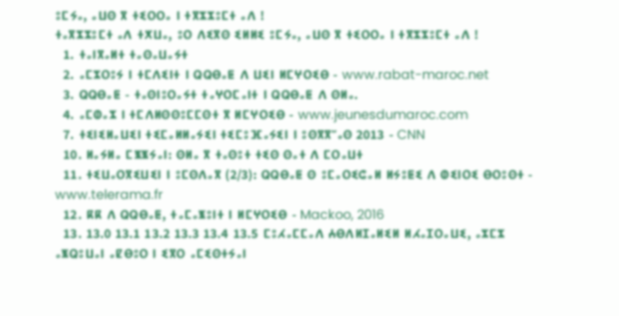ⵓⵎⵢⴰ, ⴰⵡⵙ ⴳ ⵜⵉⵔⵔⴰ ⵏ ⵜⴳⵣⵣⵓⵎⵜ ⴰⴷ !
ⵜⴰⴳⵣⵣⵓⵎⵜ ⴰⴷ ⵜⵅⵡⴰ, ⵓⵔ ⴷⵉⴳⵙ ⵉⵍⵍⵉ ⵓⵎⵢⴰ, ⴰⵡⵙ ⴳ ⵜⵉⵔⵔⴰ ⵏ ⵜⴳⵣⵣⵓⵎⵜ ⴰⴷ !
  1. ⵜⴰⵏⴳⴰⵍⵜ ⵜⴰⵙⴰⵡⴰⵢⵜ
  2. ⴰⵎⵣⵔⵓⵢ ⵏ ⵜⵎⴷⵉⵏⵜ ⵏ ⵕⵕⴱⴰⵟ ⴷ ⵡⵉⵏ ⵍⵎⵖⵔⵉⴱ - www.rabat-maroc.net
  3. ⵕⵕⴱⴰⵟ - ⵜⴰⵙⵏⵓⵔⴰⵢⵜ ⵜⴰⵖⵔⵎⴰⵏⵜ ⵏ ⵕⵕⴱⴰⵟ ⴷ ⵙⵍⴰ.
  4. ⴰⵎⵀⴰⵣ ⵏ ⵜⵎⴷⵍⵙⵙⵓⵎⵎⵙⵜ ⴳ ⵍⵎⵖⵔⵉⴱ - www.jeunesdumaroc.com
  7. ⵜⵉⵏⵉⵍⴰⵡⵉⵏ ⵜⵉⵎⴰⵍⵍⴰⵢⵉⵏ ⵜⵉⵎⵓⴼⴰⵢⵉⵏ ⵏ ⵓⵙⴳⴳⵯⴰⵙ 2013 - CNN
  10. ⵍⴰⵢⵍⴰ ⵎⵥⵥⵢⴰⵏ: ⵙⵍⴰ ⴳ ⵜⴰⵙⵓⵜ ⵜⵉⵙ ⵙⴰⵜ ⴷ ⵎⵔⴰⵡⵜ
  11. ⵜⵉⵡⴰⵔⴳⵉⵡⵉⵏ ⵏ ⵓⵎⵙⴷⴰⴳ (2/3): ⵕⵕⴱⴰⵟ ⵙ ⵓⵎⴰⵔⵉⵛⴰⵍ ⵍⵢⵓⵟⵉ ⴷ ⵀⵉⵏⵔⵉ ⴱⵔⵓⵙⵜ - www.telerama.fr
  12. ⴽⴽ ⴷ ⵕⵕⴱⴰⵟ, ⵜⴰⵎⴰⵥⵓⵏⵜ ⵏ ⵍⵎⵖⵔⵉⴱ - Mackoo, 2016
  13. 13.0 13.1 13.2 13.3 13.4 13.5 ⵎⵓⵃⴰⵎⵎⴰⴷ ⵄⴱⴷⵍⵊⴰⵍⵉⵍ ⵍⵃⴰⵊⵔⴰⵡⵉ, ⴰⵣⵎⵣ ⴰⵥⵕⵓⵡⴰⵏ ⴰⵇⴱⵓⵔ ⵏ ⵉⴳⵔ ⴰⵎⵉⵙⵜⵢⴰⵏ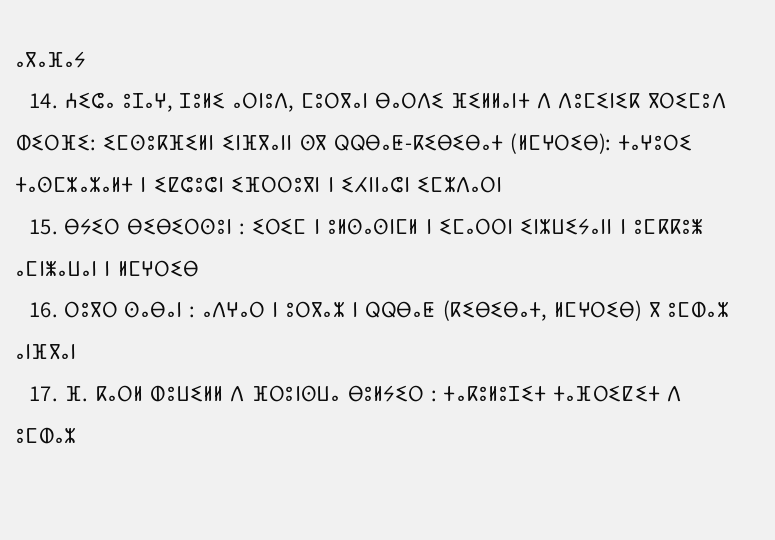ⴰⴳⴰⴼⴰⵢ
  14. ⵄⵉⵛⴰ ⵓⵊⴰⵖ, ⵊⵓⵍⵉ ⴰⵔⵏⵓⴷ, ⵎⵓⵔⴳⴰⵏ ⴱⴰⵔⴷⵉ ⴼⵉⵍⵍⴰⵏⵜ ⴷ ⴷⵓⵎⵉⵏⵉⴽ ⴳⵔⵉⵎⵓⴷ ⵀⵉⵔⴼⵉ: ⵉⵎⵙⵓⴽⴼⵉⵍⵏ ⵉⵏⴼⴳⴰⵏⵏ ⵙⴳ ⵕⵕⴱⴰⵟ-ⴽⵉⴱⵉⴱⴰⵜ (ⵍⵎⵖⵔⵉⴱ): ⵜⴰⵖⵓⵔⵉ ⵜⴰⵙⵎⵣⴰⵣⴰⵍⵜ ⵏ ⵉⵇⵛⵓⵛⵏ ⵉⴼⵔⵔⵓⴳⵏ ⵏ ⵉⵃⵏⵏⴰⵛⵏ ⵉⵎⵣⴷⴰⵔⵏ
  15. ⴱⵢⵉⵔ ⴱⵉⴱⵉⵔⵙⵓⵏ : ⵉⵔⵉⵎ ⵏ ⵓⵍⵙⴰⵙⵏⵎⵍ ⵏ ⵉⵎⴰⵔⵔⵏ ⵉⵏⵣⵡⵉⵢⴰⵏⵏ ⵏ ⵓⵎⴽⴽⵓⵥ ⴰⵎⵏⵥⴰⵡⴰⵏ ⵏ ⵍⵎⵖⵔⵉⴱ
  16. ⵔⵓⴳⵔ ⵙⴰⴱⴰⵏ : ⴰⴷⵖⴰⵔ ⵏ ⵓⵔⴳⴰⵣ ⵏ ⵕⵕⴱⴰⵟ (ⴽⵉⴱⵉⴱⴰⵜ, ⵍⵎⵖⵔⵉⴱ) ⴳ ⵓⵎⵀⴰⵣ ⴰⵏⴼⴳⴰⵏ
  17. ⴼ. ⴽⴰⵔⵍ ⵀⵓⵡⵉⵍⵍ ⴷ ⴼⵔⵓⵏⵙⵡⴰ ⴱⵓⵍⵢⵉⵔ : ⵜⴰⴽⵓⵍⵓⵊⵉⵜ ⵜⴰⴼⵔⵉⵇⵉⵜ ⴷ ⵓⵎⵀⴰⵣ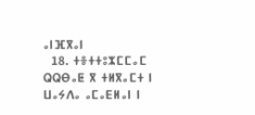ⴰⵏⴼⴳⴰⵏ
  18. ⵜⴻⵜⵜⵓⵣⵎⵎⴰⵎ ⵕⵕⴱⴰⵟ ⴳ ⵜⵍⴳⴰⵎⵜ ⵏ ⵡⴰⵢⴷⴰ ⴰⵎⴰⴹⵍⴰⵏ ⵏ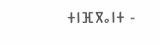ⵜⵏⴼⴳⴰⵏⵜ -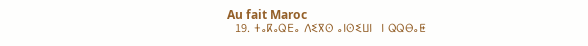Au fait Maroc
  19. ⵜⴰⴽⴰⵕⴹⴰ ⴷⵉⴳⵙ ⴰⵏⵙⵉⵡⵏ  ⵏ ⵕⵕⴱⴰⵟ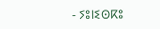- ⵢⵓⵏⵉⵙⴽⵓ